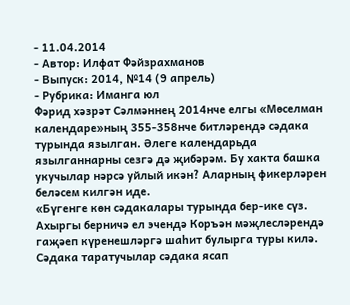- 11.04.2014
- Автор: Илфат Фәйзрахманов
- Выпуск: 2014, №14 (9 апрель)
- Рубрика: Иманга юл
Фәрид хәзрәт Сәлмәннең 2014нче елгы «Мөселман календаре»ның 355-358нче битләрендә сәдака турында язылган. Әлеге календарьда язылганнарны сезгә дә җибәрәм. Бу хакта башка укучылар нәрсә уйлый икән? Аларның фикерләрен беләсем килгән иде.
«Бүгенге көн сәдакалары турында бер-ике сүз. Ахыргы берничә ел эчендә Коръән мәҗлесләрендә гаҗәеп күренешләргә шаһит булырга туры килә. Сәдака таратучылар сәдака ясап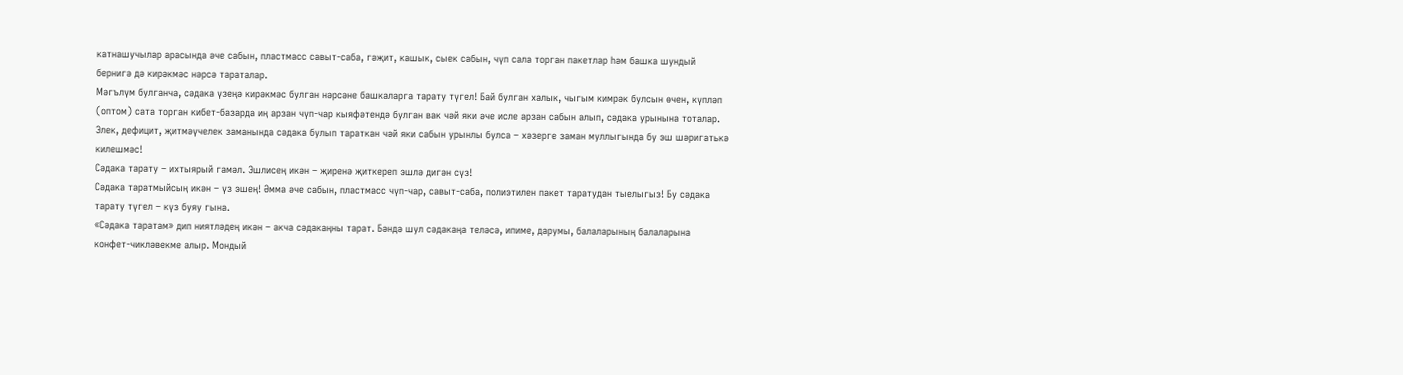катнашучылар арасында әче сабын, пластмасс савыт-саба, гәҗит, кашык, сыек сабын, чүп сала торган пакетлар һәм башка шундый бернигә дә кирәкмәс нәрсә тараталар.
Мәгълүм булганча, сәдака үзеңә кирәкмәс булган нәрсәне башкаларга тарату түгел! Бай булган халык, чыгым кимрәк булсын өчен, күпләп (оптом) сата торган кибет-базарда иң арзан чүп-чар кыяфәтендә булган вак чәй яки әче исле арзан сабын алып, сәдака урынына тоталар.
Элек, дефицит, җитмәүчелек заманында сәдака булып тараткан чәй яки сабын урынлы булса – хәзерге заман муллыгында бу эш шәригатькә килешмәс!
Сәдака тарату – ихтыярый гамәл. Эшлисең икән – җиренә җиткереп эшлә дигән сүз!
Сәдака таратмыйсың икән – үз эшең! Әмма әче сабын, пластмасс чүп-чар, савыт-саба, полиэтилен пакет таратудан тыелыгыз! Бу сәдака тарату түгел – күз буяу гына.
«Сәдака таратам» дип ниятләдең икән – акча сәдакаңны тарат. Бәндә шул сәдакаңа теләсә, ипиме, дарумы, балаларының балаларына конфет-чикләвекме алыр. Мондый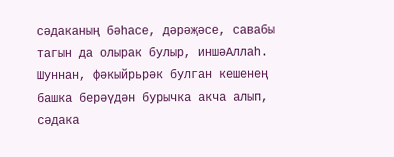сәдаканың бәһасе, дәрәҗәсе, савабы тагын да олырак булыр, иншәАллаһ.
Шуннан, фәкыйрьрәк булган кешенең башка берәүдән бурычка акча алып, сәдака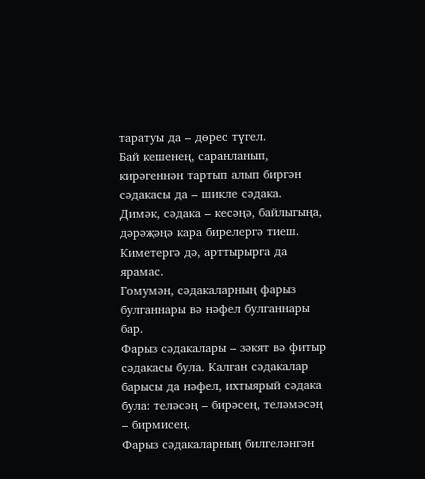таратуы да – дөрес түгел.
Бай кешенең, саранланып, кирәгеннән тартып алып биргән сәдакасы да – шикле сәдака.
Димәк, сәдака – кесәңә, байлыгыңа, дәрәҗәңә кара бирелергә тиеш. Киметергә дә, арттырырга да ярамас.
Гомумән, сәдакаларның фарыз булганнары вә нәфел булганнары бар.
Фарыз сәдакалары – зәкят вә фитыр сәдакасы була. Калган сәдакалар барысы да нәфел, ихтыярый сәдака була: теләсәң – бирәсең, теләмәсәң – бирмисең.
Фарыз сәдакаларның билгеләнгән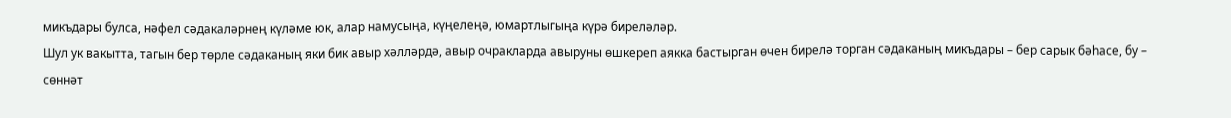микъдары булса, нәфел сәдакаләрнең күләме юк, алар намусыңа, күңелеңә, юмартлыгыңа күрә биреләләр.
Шул ук вакытта, тагын бер төрле сәдаканың яки бик авыр хәлләрдә, авыр очракларда авыруны өшкереп аякка бастырган өчен бирелә торган сәдаканың микъдары – бер сарык бәһасе, бу – сөннәт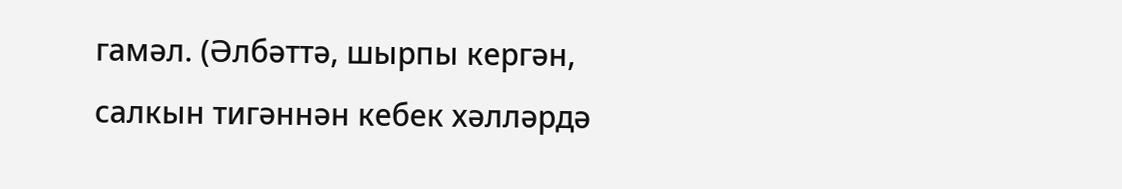гамәл. (Әлбәттә, шырпы кергән, салкын тигәннән кебек хәлләрдә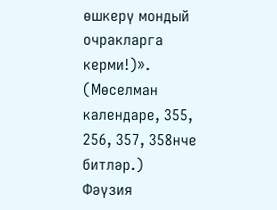өшкерү мондый очракларга керми!)». (Мөселман календаре, 355, 256, 357, 358нче битләр.)
Фәүзия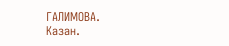ГАЛИМОВА.
Казан.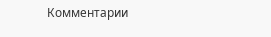Комментарии